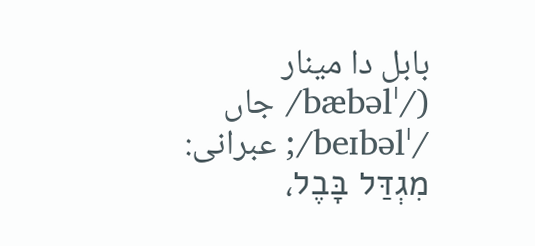بابل دا مینار (/ˈbæbəl/ جاں /ˈbeɪbəl/; عبرانی: מִגְדַּל בָּבֶל،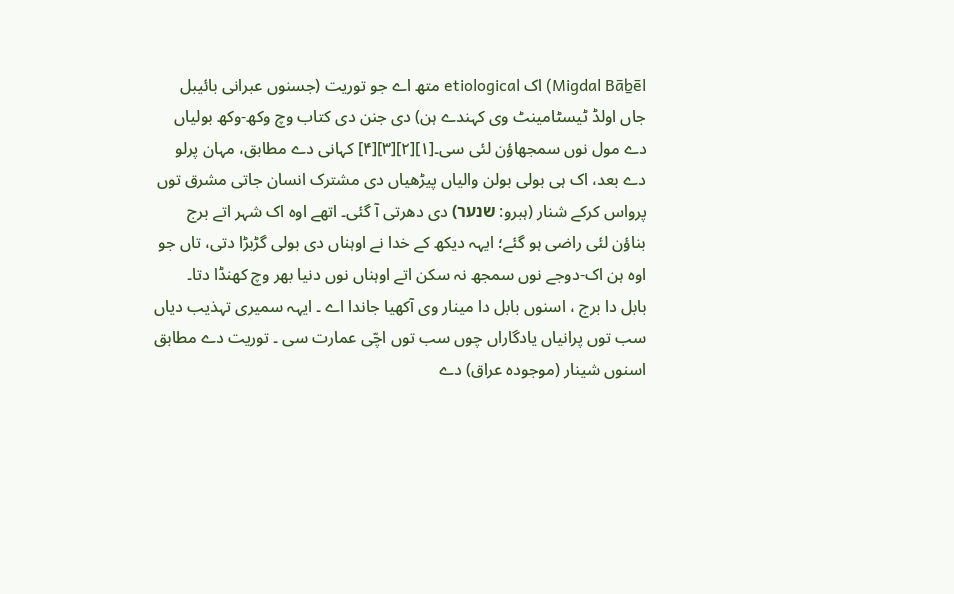Migdal Bāḇēl) اک etiological متھ اے جو توریت (جسنوں عبرانی بائیبل جاں اولڈ ٹیسٹامینٹ وی کہندے ہن) دی جنن دی کتاب وچ وکھ-وکھ بولیاں دے مول نوں سمجھاؤن لئی سی۔[۱][۲][۳][۴] کہانی دے مطابق، مہان پرلو دے بعد، اک ہی بولی بولن والیاں پیڑھیاں دی مشترک انسان جاتی مشرق توں پرواس کرکے شنار (ہبرو: שנער) دی دھرتی آ گئی۔ اتھے اوہ اک شہر اتے برج بناؤن لئی راضی ہو گئے؛ ایہہ دیکھ کے خدا نے اوہناں دی بولی گڑبڑا دتی، تاں جو اوہ ہن اک-دوجے نوں سمجھ نہ سکن اتے اوہناں نوں دنیا بھر وچ کھنڈا دتا۔
بابل دا برج ، اسنوں بابل دا مینار وی آکھیا جاندا اے ۔ ایہہ سمیری تہذیب دیاں سب توں پرانیاں یادگاراں چوں سب توں اچّی عمارت سی ۔ توریت دے مطابق اسنوں شینار (موجودہ عراق) دے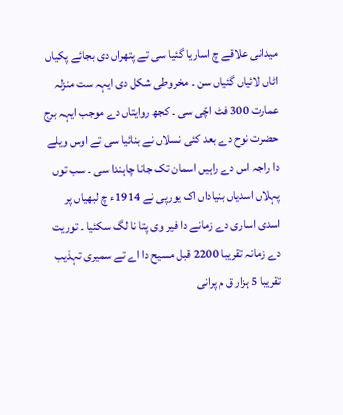میدانی علاقے چ اساریا گئیا سی تے پتھراں دی بجائے پکیاں اٹاں لائیاں گئیاں سن ۔ مخروطی شکل دی ایہہ ست منزلہ عمارت 300 فٹ اچّی سی ۔ کجھ روایتاں دے موجب ایہہ برج حضرت نوح دے بعد کئی نسلاں نے بنائیا سی تے اوس ویلے دا راجہ اس دے راہیں اسمان تک جانا چاہندا سی ۔ سب توں پہلاں اسدیاں بنیاداں اک یورپی نے 1914ء چ لبھیاں پر اسدی اساری دے زمانے دا فیر وی پتا نا لگ سکئیا ۔ توریت دے زمانہ تقریبا 2200 قبل مسیح دا اے تے سمیری تہذیب تقریبا 5 ہزار ق م پرانی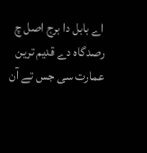اے بابل دا برج اصل چ رصدگاہ دے قدیم ترین عمارت سی جس تے آن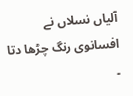آلیاں نسلاں نے افسانوی رنگ چڑھا دتا ۔